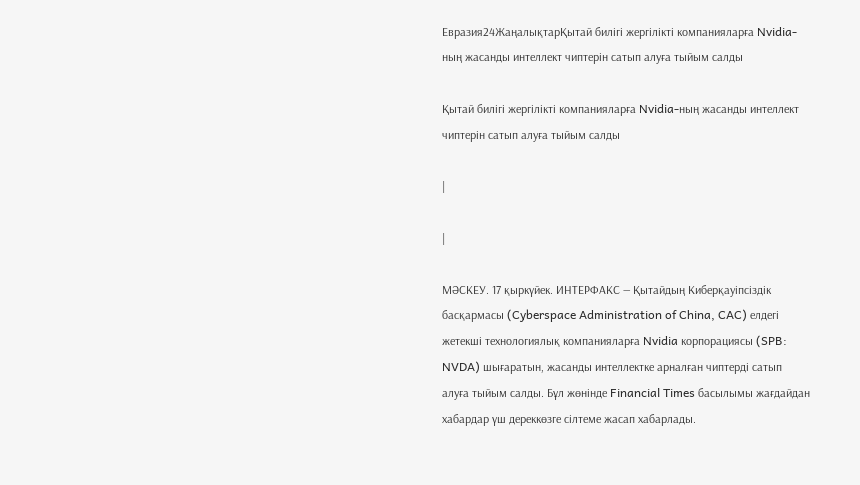Евразия24ЖаңалықтарҚытай билігі жергілікті компанияларға Nvidia-ның жасанды интеллект чиптерін сатып алуға тыйым салды

Қытай билігі жергілікті компанияларға Nvidia-ның жасанды интеллект чиптерін сатып алуға тыйым салды

|

|

МӘСКЕУ. 17 қыркүйек. ИНТЕРФАКС — Қытайдың Киберқауіпсіздік басқармасы (Cyberspace Administration of China, CAC) елдегі жетекші технологиялық компанияларға Nvidia корпорациясы (SPB: NVDA) шығаратын, жасанды интеллектке арналған чиптерді сатып алуға тыйым салды. Бұл жөнінде Financial Times басылымы жағдайдан хабардар үш дереккөзге сілтеме жасап хабарлады.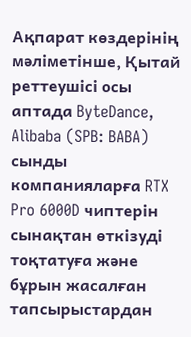Ақпарат көздерінің мәліметінше, Қытай реттеушісі осы аптада ByteDance, Alibaba (SPB: BABA) сынды компанияларға RTX Pro 6000D чиптерін сынақтан өткізуді тоқтатуға және бұрын жасалған тапсырыстардан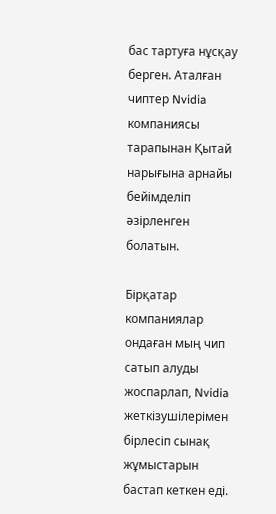бас тартуға нұсқау берген. Аталған чиптер Nvidia компаниясы тарапынан Қытай нарығына арнайы бейімделіп әзірленген болатын.

Бірқатар компаниялар ондаған мың чип сатып алуды жоспарлап, Nvidia жеткізушілерімен бірлесіп сынақ жұмыстарын бастап кеткен еді.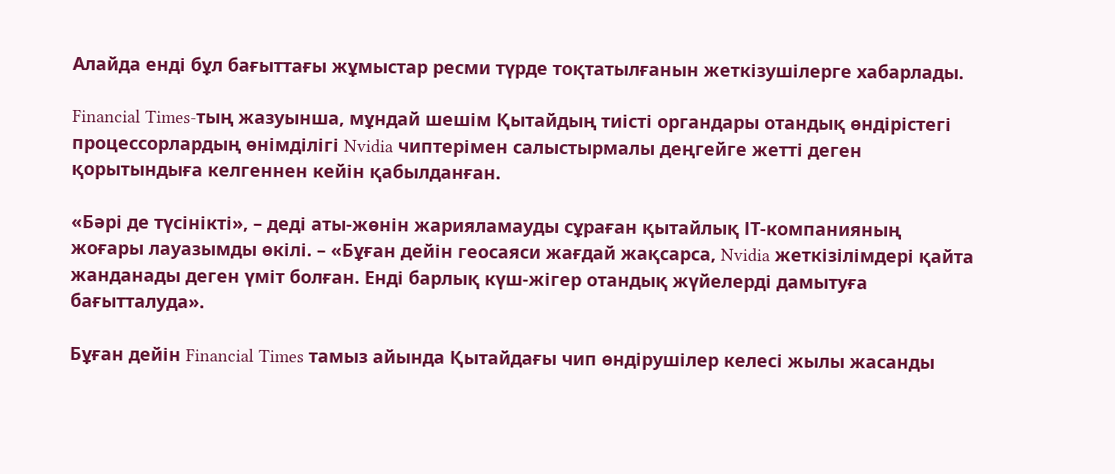Алайда енді бұл бағыттағы жұмыстар ресми түрде тоқтатылғанын жеткізушілерге хабарлады.

Financial Times-тың жазуынша, мұндай шешім Қытайдың тиісті органдары отандық өндірістегі процессорлардың өнімділігі Nvidia чиптерімен салыстырмалы деңгейге жетті деген қорытындыға келгеннен кейін қабылданған.

«Бәрі де түсінікті», – деді аты-жөнін жарияламауды сұраған қытайлық ІТ-компанияның жоғары лауазымды өкілі. – «Бұған дейін геосаяси жағдай жақсарса, Nvidia жеткізілімдері қайта жанданады деген үміт болған. Енді барлық күш-жігер отандық жүйелерді дамытуға бағытталуда».

Бұған дейін Financial Times тамыз айында Қытайдағы чип өндірушілер келесі жылы жасанды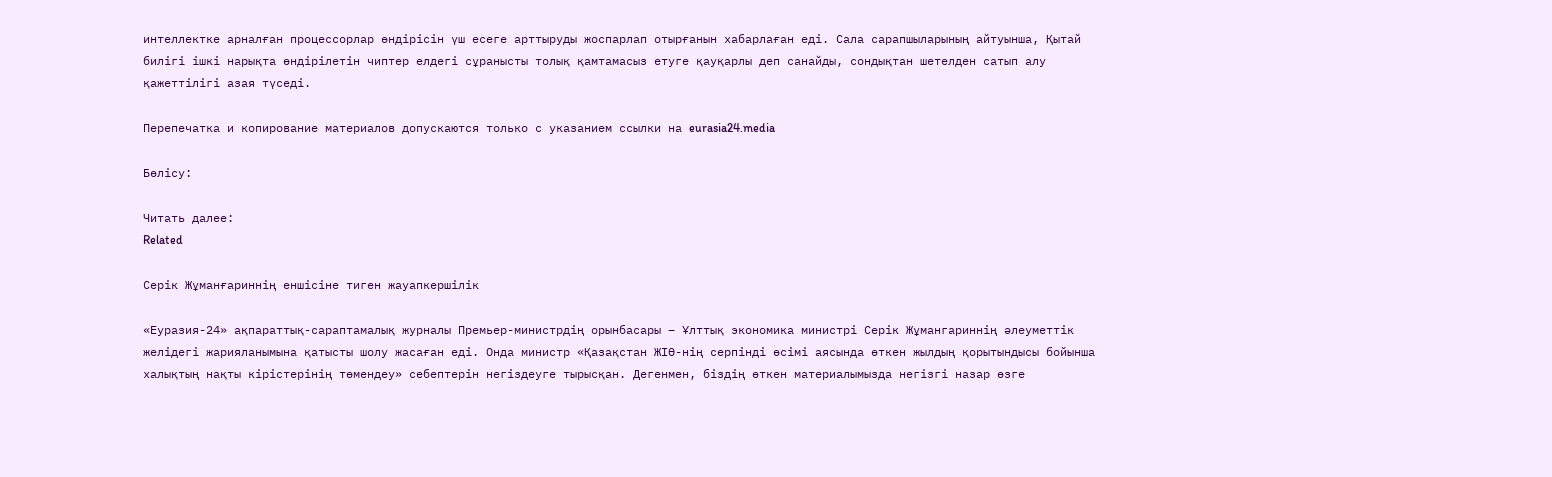интеллектке арналған процессорлар өндірісін үш есеге арттыруды жоспарлап отырғанын хабарлаған еді. Сала сарапшыларының айтуынша, Қытай билігі ішкі нарықта өндірілетін чиптер елдегі сұранысты толық қамтамасыз етуге қауқарлы деп санайды, сондықтан шетелден сатып алу қажеттілігі азая түседі.

Перепечатка и копирование материалов допускаются только с указанием ссылки на eurasia24.media

Бөлісу:

Читать далее:
Related

Серік Жұманғариннің еншісіне тиген жауапкершілік

«Еуразия-24» ақпараттық-сараптамалық журналы Премьер-министрдің орынбасары – Ұлттық экономика министрі Серік Жұмангариннің әлеуметтік желідегі жарияланымына қатысты шолу жасаған еді. Онда министр «Қазақстан ЖІӨ-нің серпінді өсімі аясында өткен жылдың қорытындысы бойынша халықтың нақты кірістерінің төмендеу» себептерін негіздеуге тырысқан. Дегенмен, біздің өткен материалымызда негізгі назар өзге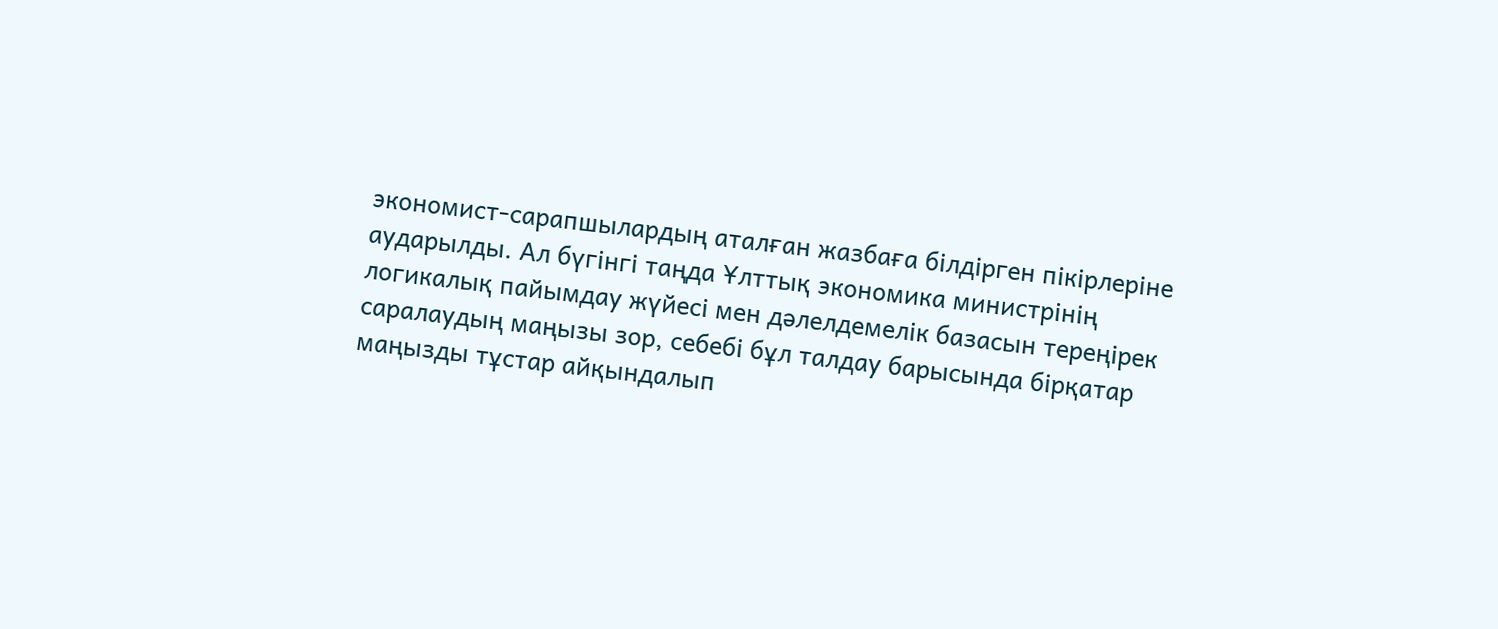экономист-сарапшылардың аталған жазбаға білдірген пікірлеріне аударылды. Ал бүгінгі таңда Ұлттық экономика министрінің логикалық пайымдау жүйесі мен дәлелдемелік базасын тереңірек саралаудың маңызы зор, себебі бұл талдау барысында бірқатар маңызды тұстар айқындалып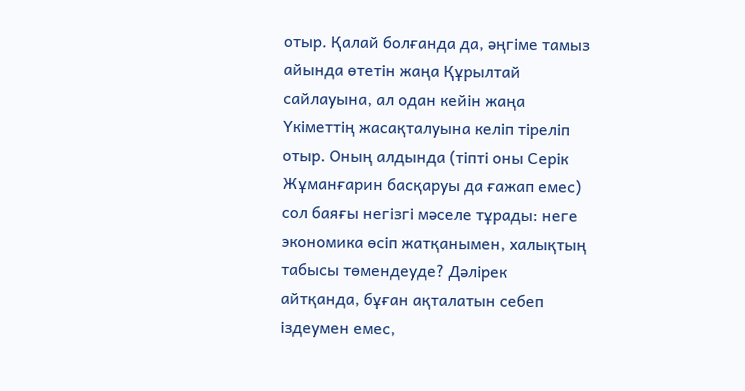отыр. Қалай болғанда да, әңгіме тамыз айында өтетін жаңа Құрылтай сайлауына, ал одан кейін жаңа Үкіметтің жасақталуына келіп тіреліп отыр. Оның алдында (тіпті оны Серік Жұманғарин басқаруы да ғажап емес) сол баяғы негізгі мәселе тұрады: неге экономика өсіп жатқанымен, халықтың табысы төмендеуде? Дәлірек айтқанда, бұған ақталатын себеп іздеумен емес,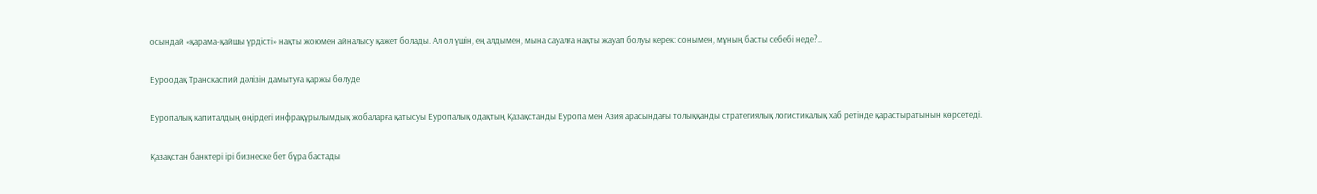осындай «қарама-қайшы үрдісті» нақты жоюмен айналысу қажет болады. Ал ол үшін, ең алдымен, мына сауалға нақты жауап болуы керек: сонымен, мұның басты себебі неде?..

Еуроодақ Транскаспий дәлізін дамытуға қаржы бөлуде

Еуропалық капиталдың өңірдегі инфрақұрылымдық жобаларға қатысуы Еуропалық одақтың Қазақстанды Еуропа мен Азия арасындағы толыққанды стратегиялық логистикалық хаб ретінде қарастыратынын көрсетеді.

Қазақстан банктері ірі бизнеске бет бұра бастады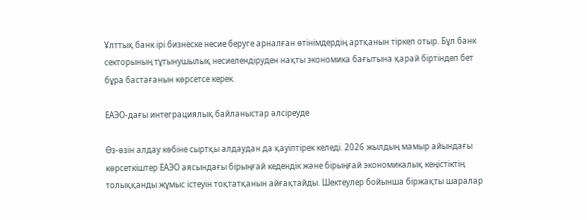Ұлттық банк ірі бизнеске несие беруге арналған өтінімдердің артқанын тіркеп отыр. Бұл банк секторының тұтынушылық несиелендіруден нақты экономика бағытына қарай біртіндеп бет бұра бастағанын көрсетсе керек.

ЕАЭО-дағы интеграциялық байланыстар әлсіреуде

Өз-өзін алдау көбіне сыртқы алдаудан да қауіптірек келеді. 2026 жылдың мамыр айындағы көрсеткіштер ЕАЭО аясындағы бірыңғай кедендік және бірыңғай экономикалық кеңістіктің толыққанды жұмыс істеуін тоқтатқанын айғақтайды. Шектеулер бойынша біржақты шаралар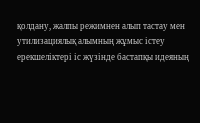қолдану, жалпы режимнен алып тастау мен утилизациялық алымның жұмыс істеу ерекшеліктері іс жүзінде бастапқы идеяның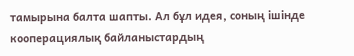тамырына балта шапты. Ал бұл идея, соның ішінде кооперациялық байланыстардың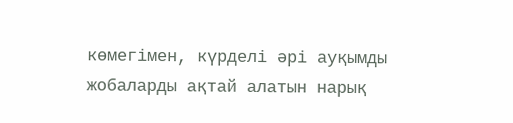көмегімен, күрделі әрі ауқымды жобаларды ақтай алатын нарық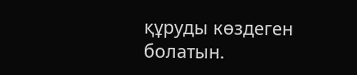құруды көздеген болатын.